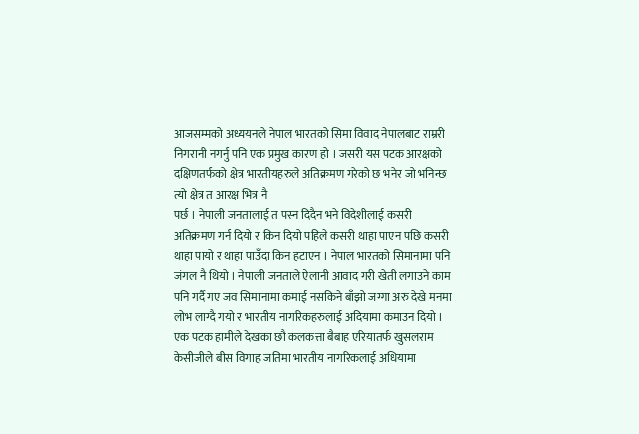आजसम्मको अध्ययनले नेपाल भारतको सिमा विवाद नेपालबाट राम्ररी निगरानी नगर्नु पनि एक प्रमुख कारण हो । जसरी यस पटक आरक्षको दक्षिणतर्फको क्षेत्र भारतीयहरुले अतिक्रमण गरेको छ भनेर जो भनिन्छ त्यो क्षेत्र त आरक्ष भित्र नै
पर्छ । नेपाली जनतालाई त पस्न दिदैन भने विदेशीलाई कसरी अतिक्रमण गर्न दियो र किन दियो पहिले कसरी थाहा पाएन पछि कसरी थाहा पायो र थाहा पाउँदा किन हटाएन । नेपाल भारतको सिमानामा पनि जंगल नै थियो । नेपाली जनताले ऐलानी आवाद गरी खेती लगाउने काम पनि गर्दै गए जव सिमानामा कमाई नसकिने बाँझो जग्गा अरु देखे मनमा लोभ लाग्दै गयो र भारतीय नागरिकहरुलाई अदियामा कमाउन दियो । एक पटक हामीले देखका छौ कलकत्ता बैबाह एरियातर्फ खुसलराम केसीजीले बीस विगाह जतिमा भारतीय नागरिकलाई अधियामा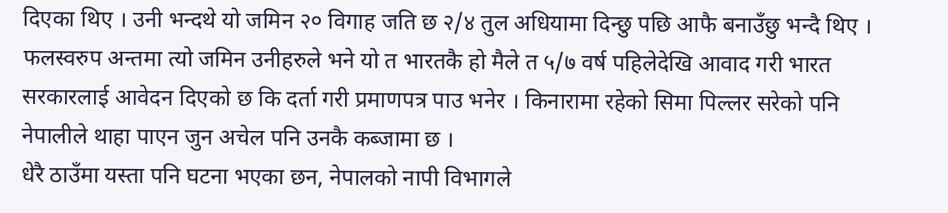दिएका थिए । उनी भन्दथे यो जमिन २० विगाह जति छ २/४ तुल अधियामा दिन्छु पछि आफै बनाउँछु भन्दै थिए । फलस्वरुप अन्तमा त्यो जमिन उनीहरुले भने यो त भारतकै हो मैले त ५/७ वर्ष पहिलेदेखि आवाद गरी भारत सरकारलाई आवेदन दिएको छ कि दर्ता गरी प्रमाणपत्र पाउ भनेर । किनारामा रहेको सिमा पिल्लर सरेको पनि नेपालीले थाहा पाएन जुन अचेल पनि उनकै कब्जामा छ ।
धेरै ठाउँमा यस्ता पनि घटना भएका छन, नेपालको नापी विभागले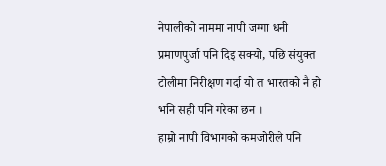नेपालीको नाममा नापी जग्गा धनी प्रमाणपुर्जा पनि दिइ सक्यो, पछि संयुक्त टोलीमा निरीक्षण गर्दा यो त भारतको नै हो भनि सही पनि गरेका छन ।
हाम्रो नापी विभागको कमजोरीले पनि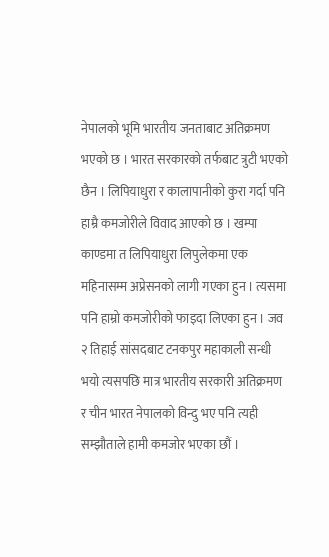नेपालको भूमि भारतीय जनताबाट अतिक्रमण भएको छ । भारत सरकारको तर्फबाट त्रुटी भएको छैन । लिपियाधुरा र कालापानीको कुरा गर्दा पनि हाम्रै कमजोरीले विवाद आएको छ । खम्पा काण्डमा त लिपियाधुरा लिपुलेकमा एक महिनासम्म अप्रेसनको लागी गएका हुन । त्यसमा पनि हाम्रो कमजोरीको फाइदा लिएका हुन । जव २ तिहाई सांसदबाट टनकपुर महाकाली सन्धी भयो त्यसपछि मात्र भारतीय सरकारी अतिक्रमण र चीन भारत नेपालको विन्दु भए पनि त्यही सम्झौताले हामी कमजोर भएका छौं ।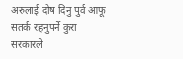अरुलाई दोष दिनु पुर्व आफू सतर्क रहनुपर्ने कुरा सरकारले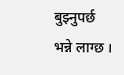बुझ्नुपर्छ भन्ने लाग्छ ।